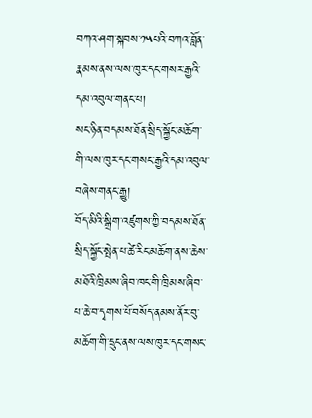བཀའ་ཤག་སྐབས་༡༥པའི་བཀའ་བློན་རྣམས་ནས་ལས་ཁུར་དང་གསར་རྒྱའི་དམ་འབུལ་གནང་པ།
སང་ཉིན་བདམས་ཐོན་སྲིད་སྐྱོང་མཆོག་གི་ལས་ཁུར་དང་གསང་རྒྱའི་དམ་འབུལ་བཞེས་གནང་རྒྱུ།
བོད་མིའི་སྒྲིག་འཛུགས་ཀྱི་བདམས་ཐོན་སྲིད་སྐྱོང་སྤེན་པ་ཚེ་རིང་མཆོག་ནས་ཆེས་མཐོའི་ཁྲིམས་ཞིབ་ཁང་གི་ཁྲིམས་ཞིབ་པ་ཆེ་བ་དྭགས་པོ་བསོད་ནམས་ནོར་བུ་མཆོག་གི་དྲུང་ནས་ལས་ཁུར་དང་གསང་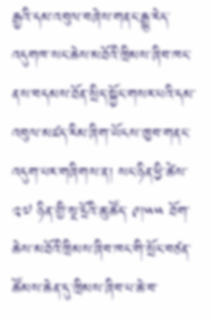རྒྱའི་དམ་འབུལ་བཞེས་གནང་རྒྱུ་རེད་འདུགཁ་སང་ཆེས་མཐོའི་ཁྲིམས་ཞིབ་ཁང་ནས་བདམས་ཐོན་སྲིད་སྐྱོང་གསར་པའི་དམ་འབུལ་མཛད་རིམ་ཞིག་ཡོངས་ཁྱབ་གནང་འདུག་པར་གཞིགས་ན། སང་ཉིན་ཕྱི་ཚེས་ ༢༧ ཉིན་གྱི་སྔ་དྲོའི་ཆུ་ཚོད་ ༩།༥༥ ཐོག་ཆེས་མཐོའི་ཁྲིམས་ཞིབ་ཁང་གི་སྲོང་བཙན་ཚོམས་ཆེན་དུ་ཁྲིམས་ཞིབ་པ་ཆེ་བ་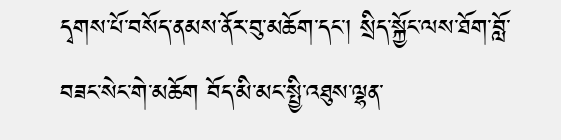དྭགས་པོ་བསོད་ནམས་ནོར་བུ་མཆོག་དང་། སྲིད་སྐྱོང་ལས་ཐོག་བློ་བཟང་སེང་གེ་མཆོག བོད་མི་མང་སྤྱི་འཐུས་ལྷན་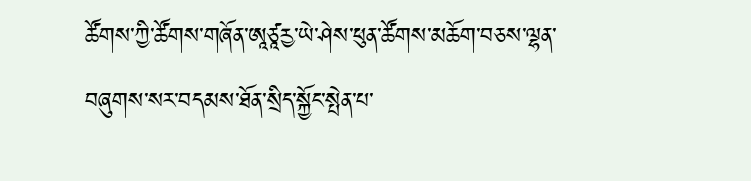ཚོགས་ཀྱི་ཚོགས་གཞོན་ཨཱཙཱརྱ་ཡེ་ཤེས་ཕུན་ཚོགས་མཆོག་བཅས་ལྷན་བཞུགས་སར་བདམས་ཐོན་སྲིད་སྐྱོང་སྤེན་པ་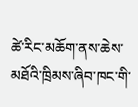ཚེ་རིང་མཆོག་ནས་ཆེས་མཐོའི་ཁྲིམས་ཞིབ་ཁང་གི་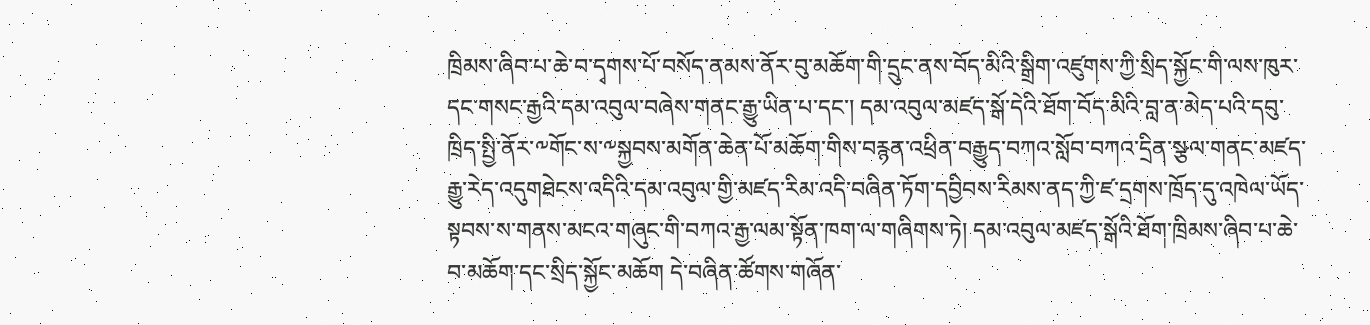ཁྲིམས་ཞིབ་པ་ཆེ་བ་དྭགས་པོ་བསོད་ནམས་ནོར་བུ་མཆོག་གི་དྲུང་ནས་བོད་མིའི་སྒྲིག་འཛུགས་ཀྱི་སྲིད་སྐྱོང་གི་ལས་ཁུར་དང་གསང་རྒྱའི་དམ་འབུལ་བཞེས་གནང་རྒྱུ་ཡིན་པ་དང་། དམ་འབུལ་མཛད་སྒོ་དེའི་ཐོག་བོད་མིའི་བླ་ན་མེད་པའི་དབུ་ཁྲིད་སྤྱི་ནོར་༸གོང་ས་༸སྐྱབས་མགོན་ཆེན་པོ་མཆོག་གིས་བརྙན་འཕྲིན་བརྒྱུད་བཀའ་སློབ་བཀའ་དྲིན་སྩལ་གནང་མཛད་རྒྱུ་རེད་འདུགཐེངས་འདིའི་དམ་འབུལ་གྱི་མཛད་རིམ་འདི་བཞིན་ཏོག་དབྱིབས་རིམས་ནད་ཀྱི་ཛ་དྲགས་ཁྲོད་དུ་འཁེལ་ཡོད་སྟབས་ས་གནས་མངའ་གཞུང་གི་བཀའ་རྒྱ་ལམ་སྟོན་ཁག་ལ་གཞིགས་ཏེ། དམ་འབུལ་མཛད་སྒོའི་ཐོག་ཁྲིམས་ཞིབ་པ་ཆེ་བ་མཆོག་དང་སྲིད་སྐྱོང་མཆོག དེ་བཞིན་ཚོགས་གཞོན་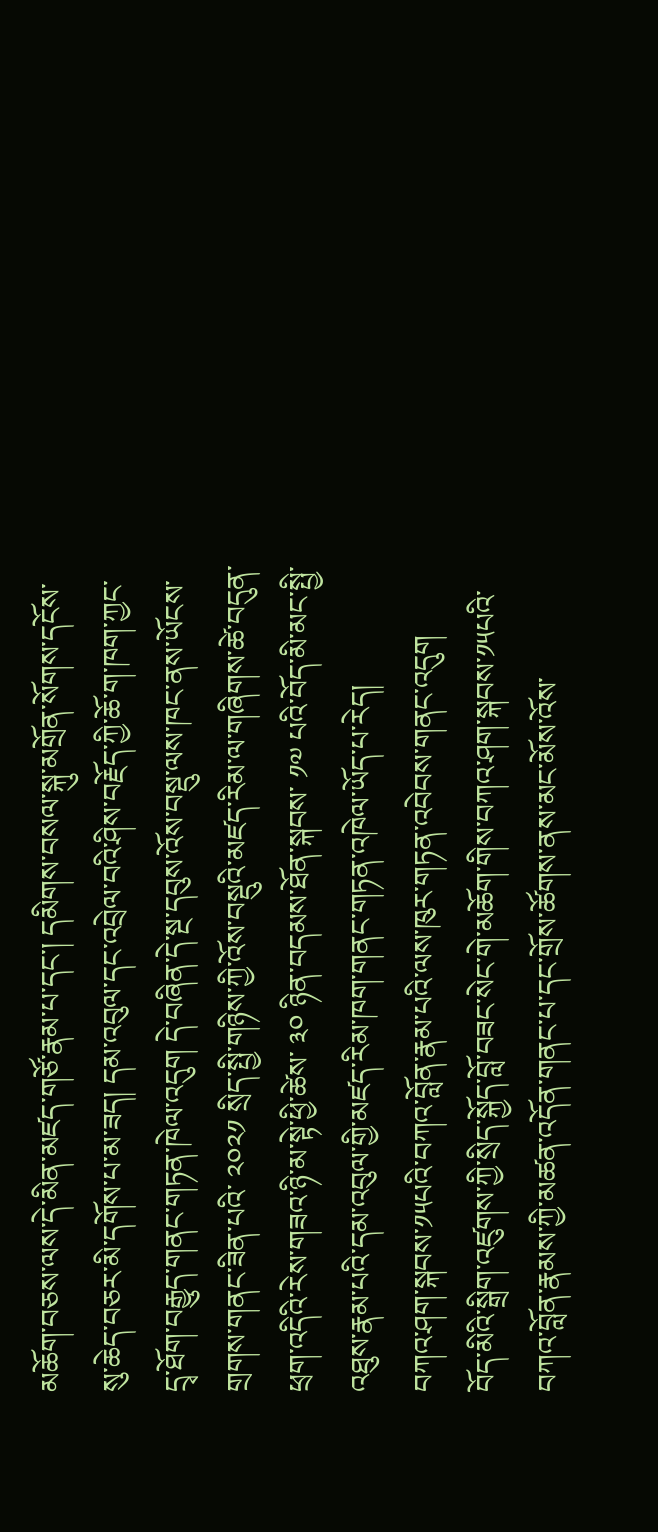མཆོག་བཅས་ལས་དེ་མིན་མཛད་གཙོ་རྣམ་པ་དང་། དམིགས་བསལ་སྐུ་མགྲོན་སོགས་དངོས་སུ་ཆེད་བཅར་མི་དགོས་པ་མ་ཟད། དམ་འབུལ་དང་འབྲེལ་བའི་ཤིས་བརྗོད་ཀྱི་ཆོ་ག་ཁག་ཀྱང་དྲྭ་ཐོག་བརྒྱུད་གནང་གཏན་ཁེལ་འདུག དེ་བཞིན་དེ་སྔ་དབུས་འོས་བསྡུ་ལས་ཁང་ནས་ཡོངས་གྲགས་གནང་ཟིན་པའི་ ༢༠༢༡ སྲིད་སྤྱི་གཉིས་ཀྱི་འོས་བསྡུའི་མཛད་རིམ་ལ་གཞིགས་ཚེ་བདུན་ཕྲག་འདིའི་རེས་གཟའ་ཉི་མ་སྟེ་ཕྱི་ཚེས་ ༣༠ ཉིན་བདམས་ཐོན་སྐབས་ ༡༧ པའི་བོད་མི་མང་སྤྱི་འཐུས་རྣམ་པའི་དམ་འབུལ་གྱི་མཛད་རིམ་ཁག་གནང་གཏན་འཁེལ་ཡོད་པ་རེད།
བཀའ་ཤག་སྐབས་༡༥པའི་བཀའ་བློན་རྣམ་པའི་ལས་ཁུར་གཏན་འབེབས་གནང་འདུག
བོད་མིའི་སྒྲིག་འཛུགས་ཀྱི་སྲིད་སྐྱོད་བློ་བཟང་སེང་གེ་མཆོག་གིས་བཀའ་ཤག་སྐབས་༡༥པའི་བཀའ་བློན་རྣམས་ཀྱི་མཚན་འདོན་གནང་པ་དང་གྲོས་ཚོགས་ནས་མང་མོས་འོས་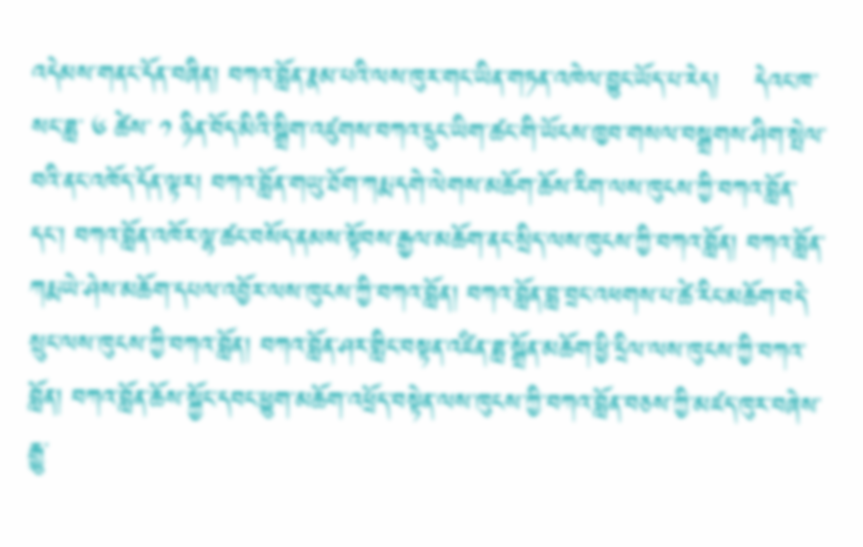འདེམས་གནང་དོན་བཞིན། བཀའ་བློན་རྣམ་པའི་ལས་ཁུར་གང་ཡིན་གཏན་འཁེལ་བྱུང་ཡོད་པ་རེད།    དེའང་ཁ་སང་ཟླ་ ༦ ཚེས་ ༡ ཉིན་བོད་མིའི་སྒྲིག་འཛུགས་བཀའ་དྲུང་ཡིག་ཚང་གི་ཡོངས་ཁྱབ་གསལ་བསྒྲགས་ཤིག་སྤེལ་བའི་ནང་འཁོད་དོན་ལྟར། བཀའ་བློན་གཡུ་ཐོག་ཀརྨ་དགེ་ལེགས་མཆོག་ཆོས་རིག་ལས་ཁུངས་ཀྱི་བཀའ་བློན་དང་། བཀའ་བློན་འཁོར་ལྷ་ཚང་བསོད་ནམས་སྟོབས་རྒྱལ་མཆོག་ནང་སྲིད་ལས་ཁུངས་ཀྱི་བཀའ་བློན། བཀའ་བློན་ཀརྨ་ཡེ་ཤེས་མཆོག་དཔལ་འབྱོར་ལས་ཁུངས་ཀྱི་བཀའ་བློན། བཀའ་བློན་བླ་བྲང་འཕགས་པ་ཚེ་རིང་མཆོག་བདེ་སྲུང་ལས་ཁུངས་ཀྱི་བཀའ་བློན། བཀའ་བློན་ཤར་གླིང་བསྟན་འཛིན་ཟླ་སྒྲོན་མཆོག་ཕྱི་དྲིལ་ལས་ཁུངས་ཀྱི་བཀའ་བློན། བཀའ་བློན་ཆོས་སྐྱོང་དབང་ཕྱུག་མཆོག་འཕྲོད་བསྟེན་ལས་ཁུངས་ཀྱི་བཀའ་བློན་བཅས་ཀྱི་མཛད་ཁུར་བཞེས་རྒྱུ་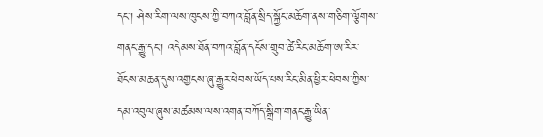དང་། ཤེས་རིག་ལས་ཁུངས་ཀྱི་བཀའ་བློན་སྲིད་སྐྱོང་མཆོག་ནས་གཅིག་ལྕོགས་གནང་རྒྱུ་དང་། འདེམས་ཐོན་བཀའ་བློན་དངོས་གྲུབ་ཚེ་རིང་མཆོག་ཨ་རིར་ཐོངས་མཆན་དུས་འགྱངས་ཞུ་རྒྱུར་ཕེབས་ཡོད་པས་རིང་མིན་ཕྱིར་ཕེབས་ཀྱིས་དམ་འབུལ་ཞུས་མཚམས་ལས་འགན་བཀོད་སྒྲིག་གནང་རྒྱུ་ཡིན་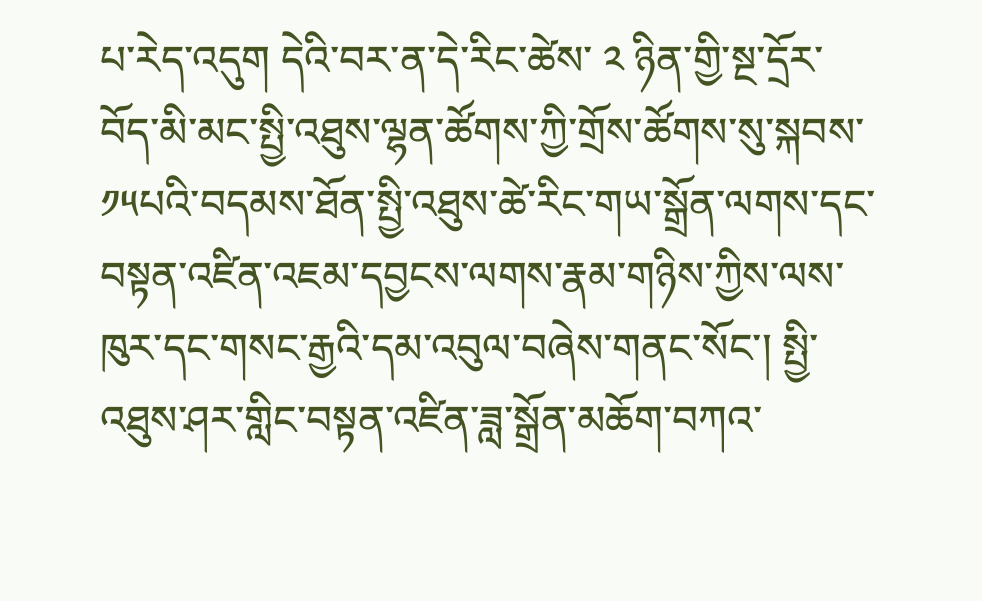པ་རེད་འདུག དེའི་བར་ན་དེ་རིང་ཚེས་ ༢ ཉིན་གྱི་སྔ་དྲོར་བོད་མི་མང་སྤྱི་འཐུས་ལྷན་ཚོགས་ཀྱི་གྲོས་ཚོགས་སུ་སྐབས་༡༥པའི་བདམས་ཐོན་སྤྱི་འཐུས་ཚེ་རིང་གཡ་སྒྲོན་ལགས་དང་བསྟན་འཛིན་འཇམ་དབྱངས་ལགས་རྣམ་གཉིས་ཀྱིས་ལས་ཁུར་དང་གསང་རྒྱའི་དམ་འབུལ་བཞེས་གནང་སོང་། སྤྱི་འཐུས་ཤར་གླིང་བསྟན་འཛིན་ཟླ་སྒྲོན་མཆོག་བཀའ་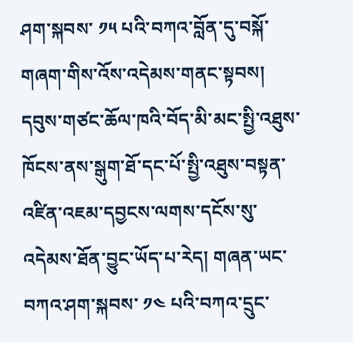ཤག་སྐབས་ ༡༥ པའི་བཀའ་བློན་དུ་བསྐོ་གཞག་གིས་འོས་འདེམས་གནང་སྟབས། དབུས་གཙང་ཆོལ་ཁའི་བོད་མི་མང་སྤྱི་འཐུས་ཁོངས་ནས་སྒུག་ཐོ་དང་པོ་སྤྱི་འཐུས་བསྟན་འཛིན་འཇམ་དབྱངས་ལགས་དངོས་སུ་འདེམས་ཐོན་བྱུང་ཡོད་པ་རེད། གཞན་ཡང་བཀའ་ཤག་སྐབས་ ༡༤ པའི་བཀའ་དྲུང་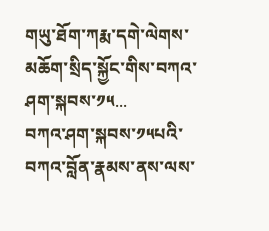གཡུ་ཐོག་ཀརྨ་དགེ་ལེགས་མཆོག་སྲིད་སྐྱོང་གིས་བཀའ་ཤག་སྐབས་༡༥...
བཀའ་ཤག་སྐབས་༡༥པའི་བཀའ་བློན་རྣམས་ནས་ལས་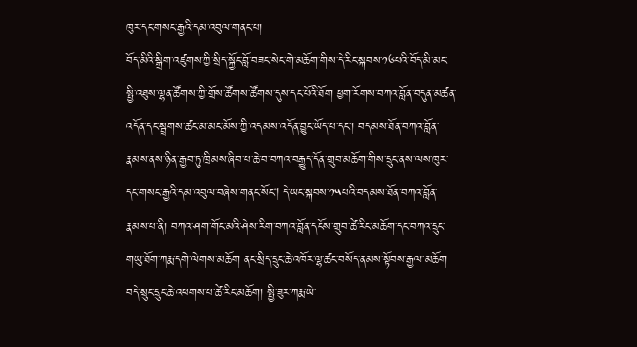ཁུར་དང་གསང་རྒྱའི་དམ་འབུལ་གནང་པ།
བོད་མིའི་སྒྲིག་འཛུགས་ཀྱི་སྲིད་སྐྱོང་བློ་བཟང་སེང་གེ་མཆོག་གིས་དེ་རིང་སྐབས་༡༦པའི་བོད་མི་མང་སྤྱི་འཐུས་ལྷན་ཚོགས་ཀྱི་གྲོས་ཚོགས་ཚོགས་དུས་དང་པོའི་ཐོག ཕྱག་རོགས་བཀའ་བློན་བདུན་མཚན་འདོན་དང་སྦྲགས་ཚང་མ་མང་མོས་ཀྱི་འདམས་འདོན་བྱུང་ཡོད་པ་དང་། བདམས་ཐོན་བཀའ་བློན་རྣམས་ནས་ཉིན་རྒྱབ་ཏུ་ཁྲིམས་ཞིབ་པ་ཆེ་བ་བཀའ་བརྒྱུད་དོན་གྲུབ་མཆོག་གིས་དྲུང་ནས་ལས་ཁུར་དང་གསང་རྒྱའི་དམ་འབུལ་བཞེས་གནང་སོང། དེ་ཡང་སྐབས་༡༥པའི་བདམས་ཐོན་བཀའ་བློན་རྣམས་པ་ནི། བཀའ་ཤག་གོང་མའི་ཤེས་རིག་བཀའ་བློན་དངོས་གྲུབ་ཚེ་རིང་མཆོག་དང་བཀའ་དྲུང་གཡུ་ཐོག་ཀརྨ་དགེ་ལེགས་མཆོག ནང་སྲིད་དྲུང་ཆེ་འཁོར་ལྷ་ཚང་བསོད་ནམས་སྟོབས་རྒྱལ་མཆོག བདེ་སྲུང་དྲུང་ཆེ་འཕགས་པ་ཚེ་རིང་མཆོག། སྤྱི་ཟུར་ཀརྨ་ཡེ་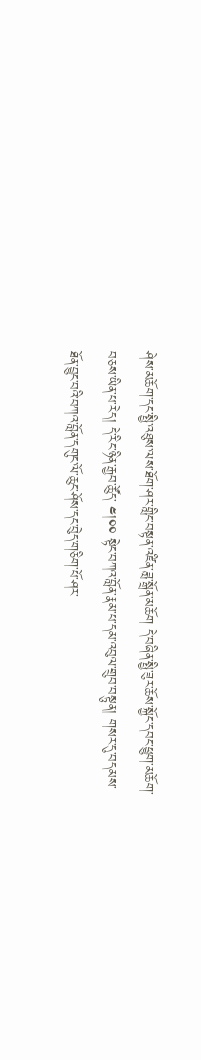ཤེས་མཆོག་དང་སྤྱི་འཐུས་ལས་ཐོག་ཤར་གླིང་བསྟན་འཛིན་ཟླ་སྒྲོན་མཆོག དེ་བཞིན་སྤྱི་ཟུར་ཆོས་སྐྱོང་དབང་ཕྱུག་མཆོག་བཅས་ཡིན་པ་རེད། དེ་རིང་ཉིན་རྒྱབ་ཚོུད་ ༤།༠༠ སྟེང་བཀའ་བློན་རྣམ་པ་དམ་འབུལ་གྲུབ་བསྟུན། གསར་དུ་བདམས་ཐོན་བྱུང་བའི་བཀའ་བློན་དགུང་ལོ་ཆུང་ཤོས་དང་བེུད་གཅིག་པོ་ཤར་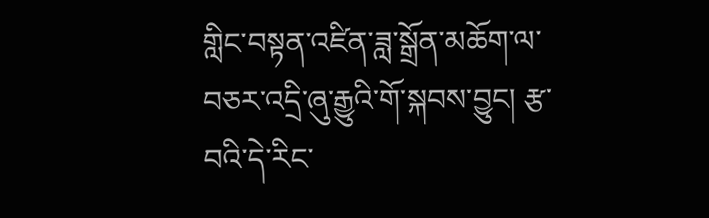གླིང་བསྟན་འཛིན་ཟླ་སྒྲོན་མཆོག་ལ་བཅར་འདྲི་ཞུ་རྒྱུའི་གོ་སྐབས་བྱུང། རྩ་བའི་དེ་རིང་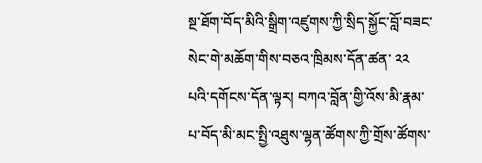སྔ་ཐོག་བོད་མིའི་སྒྲིག་འཛུགས་ཀྱི་སྲིད་སྐྱོང་བློ་བཟང་སེང་གེ་མཆོག་གིས་བཅའ་ཁྲིམས་དོན་ཚན་ ༢༢ པའི་དགོངས་དོན་ལྟར། བཀའ་བློན་གྱི་འོས་མི་རྣམ་པ་བོད་མི་མང་སྤྱི་འཐུས་ལྷན་ཚོགས་ཀྱི་གྲོས་ཚོགས་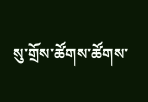སུ་གྲོས་ཚོགས་ཚོགས་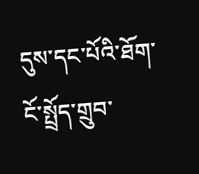དུས་དང་པོའི་ཐོག་ངོ་སྤྲོད་གྲུབ་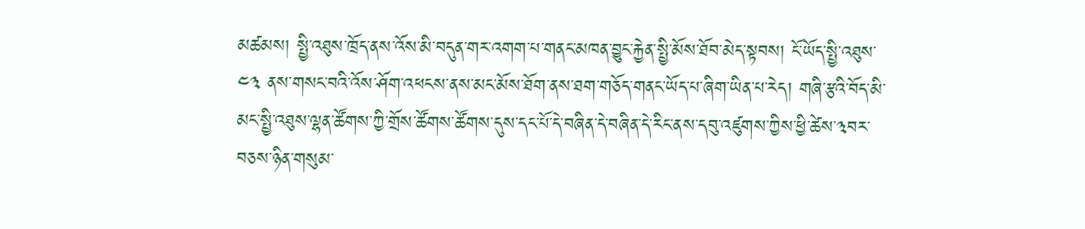མཚམས། སྤྱི་འཐུས་ཁྲོད་ནས་འོས་མི་བདུན་གར་འགག་པ་གནང་མཁན་བྱུང་རྐྱེན་སྤྱི་མོས་ཐོབ་མེད་སྟབས། ངོ་ཡོད་སྤྱི་འཐུས་ ༤༣ ནས་གསང་བའི་འོས་ཤོག་འཕངས་ནས་མང་མོས་ཐོག་ནས་ཐག་གཅོད་གནང་ཡོད་པ་ཞིག་ཡིན་པ་རེད། གཞི་རྩའི་བོད་མི་མང་སྤྱི་འཐུས་ལྷན་ཚོགས་ཀྱི་གྲོས་ཚོགས་ཚོགས་དུས་དང་པོ་དེ་བཞིན་དེ་བཞིན་དེ་རིང་ནས་དབུ་འཛུགས་ཀྱིས་ཕྱི་ཚེས་༣བར་བཅས་ཉིན་གསུམ་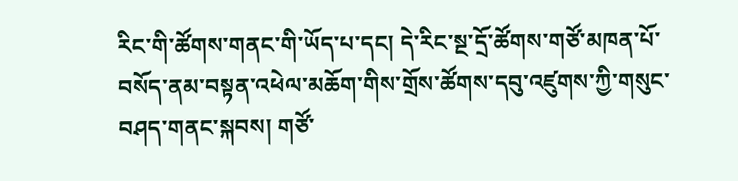རིང་གི་ཚོགས་གནང་གི་ཡོད་པ་དང། དེ་རིང་སྔ་དྲོ་ཚོགས་གཙོ་མཁན་པོ་བསོད་ནམ་བསྟན་འཕེལ་མཆོག་གིས་གྲོས་ཚོགས་དབུ་འཛུགས་ཀྱི་གསུང་བཤད་གནང་སྐབས། གཙོ་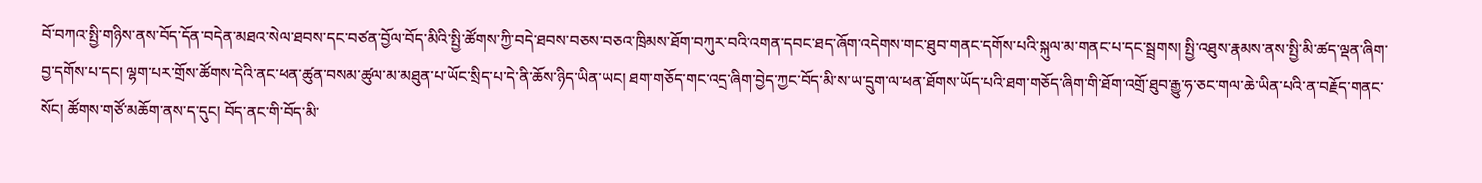བོ་བཀའ་སྤྱི་གཉིས་ནས་བོད་དོན་བདེན་མཐའ་སེལ་ཐབས་དང་བཙན་བྱོལ་བོད་མིའི་སྤྱི་ཚོགས་ཀྱི་བདེ་ཐབས་བཅས་བཅའ་ཁྲིམས་ཐོག་བཀུར་བའི་འགན་དབང་ཐད་ཞོག་འདེགས་གང་ཐུབ་གནང་དགོས་པའི་སྐུལ་མ་གནང་པ་དང་སྦྲགས། སྤྱི་འཐུས་རྣམས་ནས་སྤྱི་མི་ཚད་ལྡན་ཞིག་བྱ་དགོས་པ་དང། ལྷག་པར་གྲོས་ཚོགས་དེའི་ནང་ཕན་ཚུན་བསམ་ཚུལ་མ་མཐུན་པ་ཡོང་སྲིད་པ་དེ་ནི་ཆོས་ཉིད་ཡིན་ཡང། ཐག་གཅོད་གང་འདྲ་ཞིག་བྱེད་ཀྱང་བོད་མི་ས་ཡ་དྲུག་ལ་ཕན་ཐོགས་ཡོད་པའི་ཐག་གཅོད་ཞིག་གི་ཐོག་འགྲོ་ཐུབ་རྒྱུ་ཧ་ཅང་གལ་ཆེ་ཡིན་པའི་ན་བརྗོད་གནང་སོང། ཚོགས་གཙོ་མཆོག་ནས་ད་དུང། བོད་ནང་གི་བོད་མི་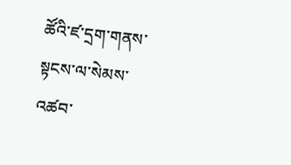ཚོའི་ཛ་དྲག་གནས་སྟངས་ལ་སེམས་འཚབ་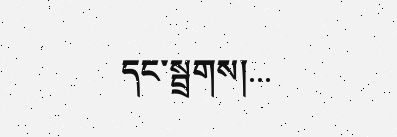དང་སྦྲགས།...